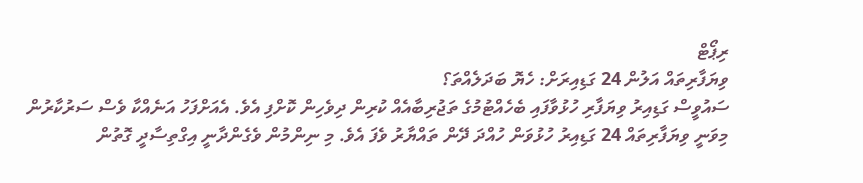ރިޕޯޓް
ވިޔަފާރިތައް އަލުން 24 ގަޑިއިރަށް: ހެޔޮ ބަދަލެއްތަ؟
ސައުވީސް ގަޑިއިރު ވިޔަފާރި ހުޅުވާފައި ބެހެއްޓުމުގެ ތަޖުރިބާއެއް ކުރިން ދިވެހިން ކޮށްފި އެވެ. އެއަށްފަހު އަނެއްކާ ވެސް ސަރުކާރުން މިވަނީ ވިޔަފާރިތައް 24 ގަޑިއިރު ހުޅުވަން ހުއްދަ ދޭން ތައްޔާރު ވެފަ އެވެ. މި ނިންމުން ވެގެންދާނީ އިގްތިސާދީ ގޮތުން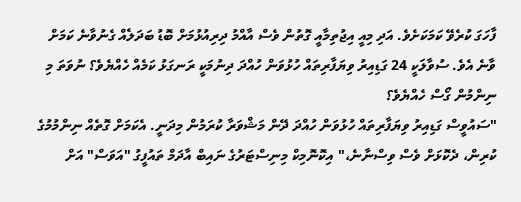ފާހަގަ ކުރެވޭ ކަމަކަށެވެ. އަދި މިއީ އިޖުތިމާއީ ގޮތުން ވެސް އާއްމު ދިރިއުޅުމަށް ބޮޑު ބަދަލެއް ގެނުވާނެ ކަމަށް ވާނެ އެވެ. ސުވާލަކީ 24 ގަޑިއިރު ވިޔަފާރިތައް ހުޅުވަން ހުއްދަ ދިނުމަކީ ރަނގަޅު ކަމެއް ހެއްޔެވެ؟ ނުވަތަ މި ނިންމުން ގޯސް ހެއްޔެވެ؟
"ސައުވީސް ގަޑިއިރު ވިޔަފާރިތައް ހުޅުވަން ހުއްދަ ދޭން މަޝްވަރާ ކުރަމުން މިދަނީ. އެކަމަށް ގޮތެއް ނިންމުމުގެ ކުރިން، ދެކޮޅަށް ވެސް ވިސްނާނެ،" އިކޮނޮމިކް މިނިސްޓަރުގެ ނައިބް އާދަމް ތައުފީގު "އަވަސް" އަށް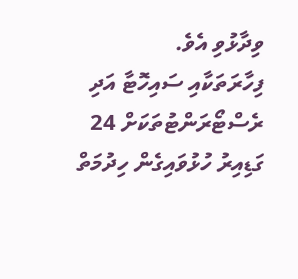ވިދާޅުވި އެވެ.
ފިހާރަތަކާއި ސައިހޮޓާ އަދި ރެސްޓޯރަންޓުތަކަށް 24 ގަޑިއިރު ހުޅުވައިގެން ހިދުމަތް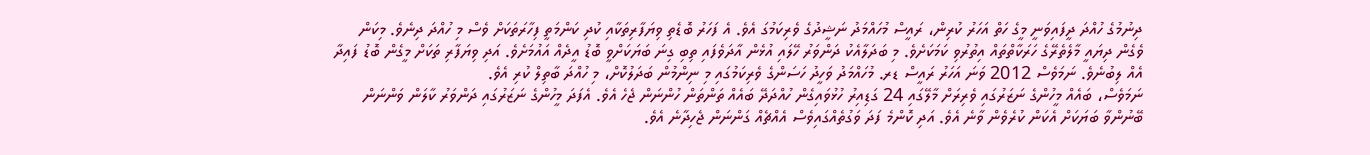ދިނުމުގެ ހުއްދަ ދީފައިވަނީ މީގެ ހަތް އަހަރު ކުރިން، ރައީސް މުހައްމަދު ނަޝީދުގެ ވެރިކަމުގަ އެވެ. އެ ފަހަރު ބޮޑެތި ވިޔަފާރިތަކާއި ކުދި ކަންމަތީ ފިހާރަތަކަށް ވެސް މި ހުއްދަ ދިނެވެ. މިކަން ވެގެން ދިޔައީ މާލެތެރޭގެ ހަރަކާތްތައް އިތުރުވި ކަމަކަށެވެ. މި ބަދަލާއެކު ދަންވަރު ހޭލައި އުޅެން އާދަވެފައި ތިބި ގިނަ ބަޔަކަށްވީ ބޮޑު އީދެއް އައުމަށެވެ. އަދި ވިޔަފާރި ތަކަށް މީގެން ބޮޑު ފައިދާ އެއް ލިބުނެވެ. ނަމަވެސް 2012 ވަނަ އަހަރު ރައީސް ޑރ. މުހައްމަދު ވަހީދު ހަސަންގެ ވެރިކަމުގައި މި ނިންމުން ބަދަލުކޮށް، މި ހުއްދަ ބާތިލް ކުރި އެވެ.
ނަމަވެސް، ބައެއް މީހުންގެ ނަޒަރުގައި ވެރިރަށް މާލޭގައި 24 ގަޑިއިރު ހުޅުވައިގެން ހުއްދަދޭ ބައެއް ތަންތަން ހުންނަން ޖެހެ އެވެ. އެފަދަ މީހުންގެ ނަޒަރުގައި ދަންވަރު ކާލަން ވަންނަން ބޭނުންވާ ބަޔަކަށް އެކަން ކުރެވެން ވާނެ އެވެ. އަދި ކޮންމެ ފަދަ ވަގުތެއްގައިވެސް އެއްޗެއް ގަންނަން ޖެހިދާނެ އެވެ.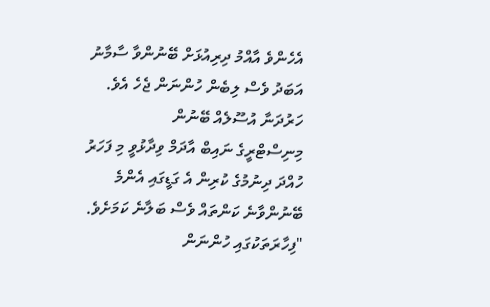އެހެންވެ އާއްމު ދިރިއުޅަށް ބޭނުންވާ ސާމާނު އަބަދު ވެސް ލިބެން ހުންނަން ޖެހެ އެވެ.
ހަރުދަނާ އުސޫލެއް ބޭނުން
މިނިސްޓްރީގެ ނައިބް އާދަމް ވިދާޅުވީ މި ފަހަރު ހުއްދަ ދިނުމުގެ ކުރިން އެ ގަޑީގައި އެންމެ ބޭނުންވާނެ ކަންތައް ވެސް ބަލާނެ ކަމަށެވެ.
"ފިހާރަތަކުގައި ހުންނަން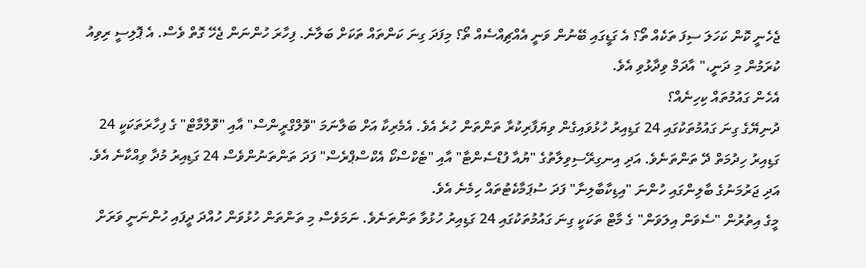ޖެހެނީ ކޮން ކަހަލަ ސިފަ ތަކެއް ތޯ؟ އެ ގަޑީގައި ބޭނުން ވަނީ އެއްޗިއްސެއް ތޯ؟ މިފަދަ ގިނަ ކަންތައް ތަކަށް ބަލާނެ. ފިހާރަ ހުންނަން ޖެހޭ ގޮތް ވެސް. އެ ޕޮލިސީ ރިވިއު ކުރަމުން މި ދަނީ،" އާދަމް ވިދާޅުވި އެވެ.
އެހެން ގައުމުތައް ކިހިނެއް؟
ދުނިޔޭގެ ގިނަ ގައުމުތަކުގައި 24 ގަޑިއިރު ހުޅުވައިގެން ވިޔަފާރިކުރާ ތަންތަން ހުރެ އެވެ. އެމެރިކާ އަށް ބަލާނަމަ "ވޮލްގްރީންސް" އާއި "ވޮލްމާޓް" ގެ ފިހާރަތަކަކީ 24 ގަޑިއިރު ހިދުމަތް ދޭ ތަންތަނެވެ. އަދި އިނގިރޭސިވިލާތުގެ "ޔުއާ ފުޑްސެންޓާ" އާއި "ޓެކްސްކޯ އެކްސްޕްރެސް" ފަދަ ތަންތަނުންވެސް 24 ގަޑިއިރު މުދާ ވިއްކާނެ އެވެ. އަދި ޖަރުމަނުގެ ބާލިންގައި ހުންނަ "އިޑިކާބާލިނާ" ފަދަ ސުޕަމާކެޓުތައް ހިމެނެ އެވެ.
މީގެ އިތުރުން "ސެވަން އިލަވަން" ގެ މާޓް ތަކަކީ ގިނަ ގައުމުތަކުގައި 24 ގަޑިއިރު ހުޅުވާ ތަންތަނެވެ. ނަމަވެސް މި ތަންތަން ހުޅުވަން ހުއްދަ ދީފައި ހުންނަނީ ވަރަށް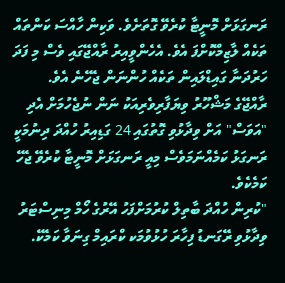ރަނގަޅަށް މޮނީޓާ ކުރެވޭ ގޮތަށެވެ. ވަކިން ހާއްސަ ކަންތައް ތަކެއް ލާޒިމްކޮށްފަ އެވެ. އެހެންވީއިރު ރާއްޖޭގައި ވެސް މި ފަދަ ހަރުދަނާ ގައިޑްލައިން ތަކެއް ހުންނަން ޖެހޭނެ އެވެ.
ރާއްޖޭގެ މަޝްހޫރު ވިޔަފާރިވެރިއަކު ނަން ނުޖެހުމަށް އެދި "އަވަސް" އަށް ވިދާޅުވި ގޮތުގައި 24 ގަޑިއިރު ހުއްދަ ދިނުމަކީ ރަނގަޅު ކަމެއްނަމަވެސް މިއީ ރަނގަޅަށް މޮނީޓާ ކުރެވޭ ޖެހޭ ކަމެކެވެ.
"ކުރިން ހުއްދަ ބާތިލް ކުރުމަށްފަހު އޭރުގެ ހޯމް މިނިސްޓަރު ވިދާޅުވި ރޭގަނޑު ފިހާރަ ހުޅުވުމަކ ކްރައިމް ގިނަވާ ކަމެކޭ.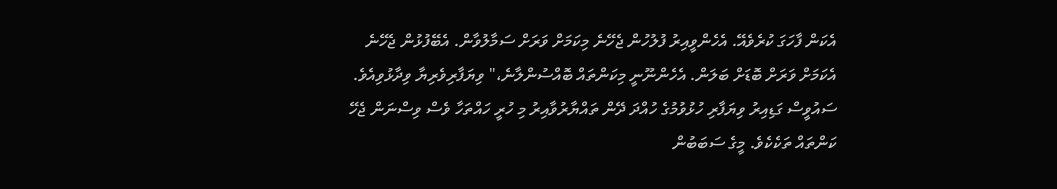އެކަން ފާހަގަ ކުރެވެއޭ. އެހެންވީއިރު ފުލުހުން ޖެހޭނެ މިކަމަށް ވަރަށް ސަމާލުވާން. އެބޭފުޅުން ޖެހޭނެ އެކަމަށް ވަރަށް ބޮޑަށް ބަލަން. އެހެންނޫނީ މިކަންތައް ބޮއްސުންލާނެ،" ވިޔަފާރިވެރިޔާ ވިދާޅުވިއެވެ.
ސައުވީސް ގަޑިއިރު ވިޔަފާރި ހުޅުވުމުގެ ހުއްދަ ދޭން ތައްޔާރުވާއިރު މި ހުރީ ހައްތަހާ ވެސް ވިސްނަން ޖެހޭ ކަންތައް ތަކެކެވެ. މީގެ ސަބަބުން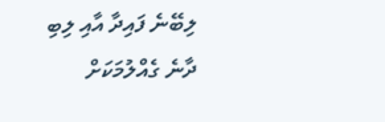ލިބޭނެ ފައިދާ އާއި ލިބި ދާނެ ގެއްލުމަކަށް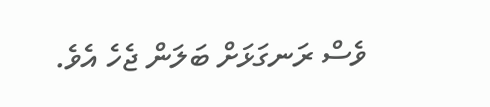ވެސް ރަނގަޅަށް ބަލަން ޖެހެ އެވެ.